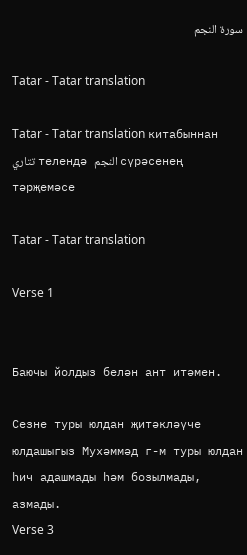سورة النجم

Tatar - Tatar translation

Tatar - Tatar translation китабыннан تتاري телендә النجم сүрәсенең тәрҗемәсе

Tatar - Tatar translation

Verse 1


Баючы йолдыз белән ант итәмен.

Сезне туры юлдан җитәкләүче юлдашыгыз Мухәммәд г-м туры юлдан һич адашмады һәм бозылмады, азмады.
Verse 3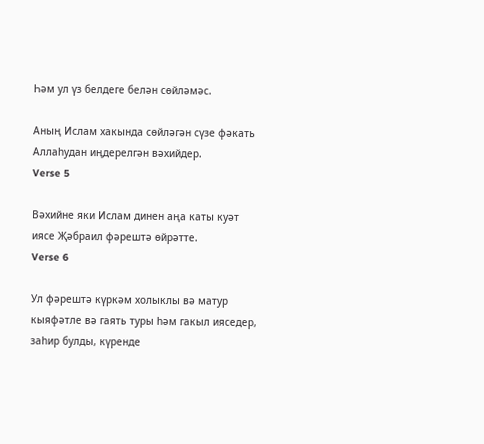Һәм ул үз белдеге белән сөйләмәс.

Аның Ислам хакында сөйләгән сүзе фәкать Аллаһудан иңдерелгән вәхийдер.
Verse 5

Вәхийне яки Ислам динен аңа каты куәт иясе Җәбраил фәрештә өйрәтте.
Verse 6

Ул фәрештә күркәм холыклы вә матур кыяфәтле вә гаять туры һәм гакыл ияседер, заһир булды, күренде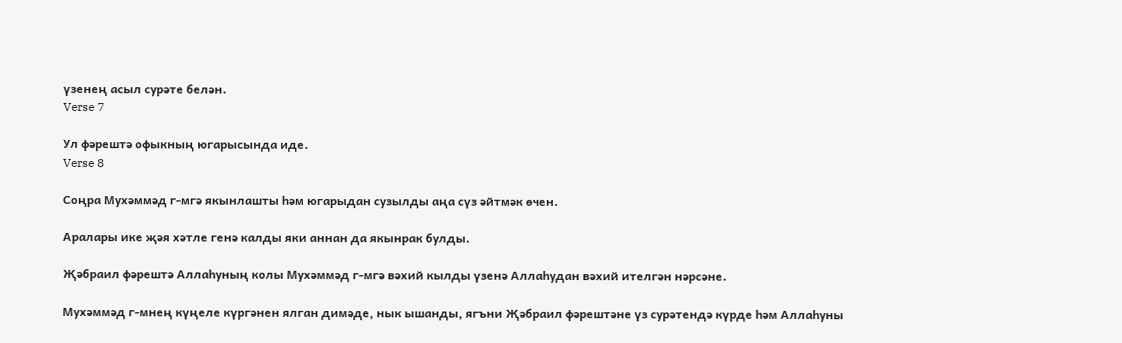үзенең асыл сурәте белән.
Verse 7

Ул фәрештә офыкның югарысында иде.
Verse 8

Соңра Мухәммәд г-мгә якынлашты һәм югарыдан сузылды аңа сүз әйтмәк өчен.

Аралары ике җәя хәтле генә калды яки аннан да якынрак булды.

Җәбраил фәрештә Аллаһуның колы Мухәммәд г-мгә вәхий кылды үзенә Аллаһудан вәхий ителгән нәрсәне.

Мухәммәд г-мнең күңеле күргәнен ялган димәде, нык ышанды, ягъни Җәбраил фәрештәне үз сурәтендә күрде һәм Аллаһуны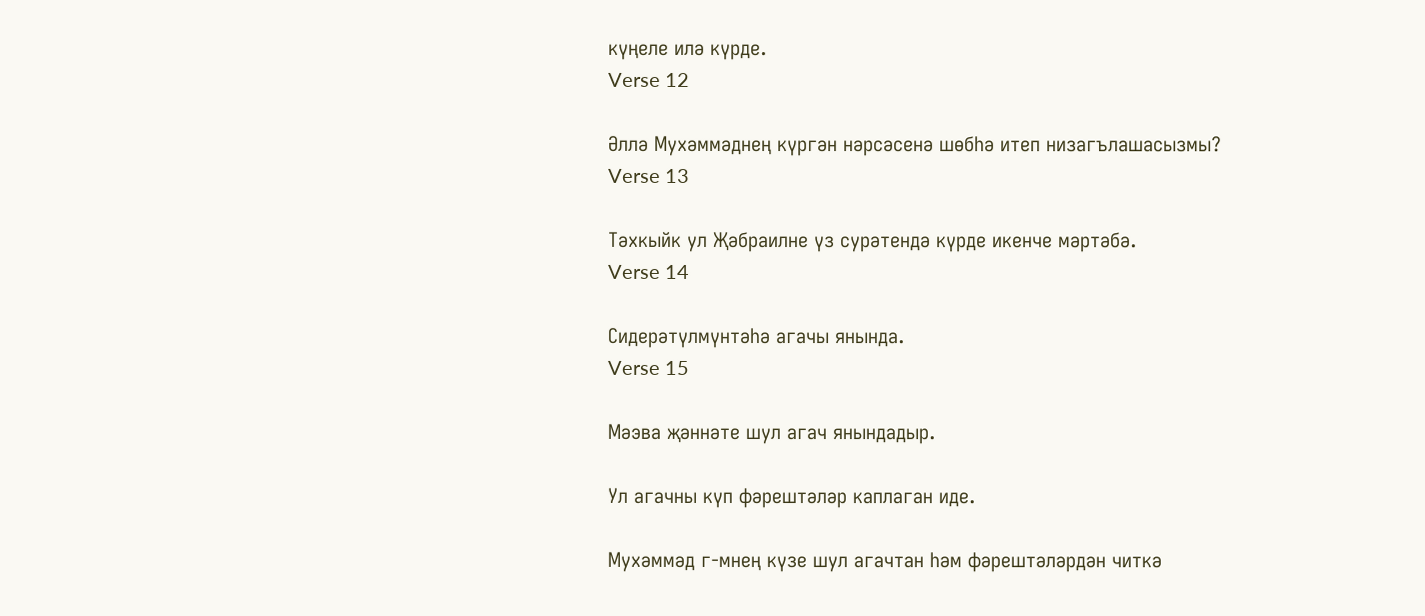күңеле илә күрде.
Verse 12

Әллә Мухәммәднең күргән нәрсәсенә шөбһә итеп низагълашасызмы?
Verse 13

Тәхкыйк ул Җәбраилне үз сурәтендә күрде икенче мәртәбә.
Verse 14

Сидерәтүлмүнтәһә агачы янында.
Verse 15

Мәэва җәннәте шул агач янындадыр.

Ул агачны күп фәрештәләр каплаган иде.

Мухәммәд г-мнең күзе шул агачтан һәм фәрештәләрдән читкә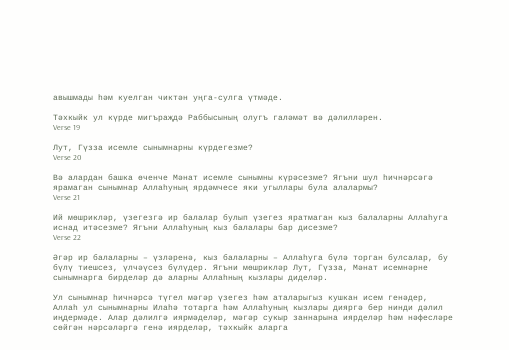авышмады һәм куелган чиктән уңга-сулга үтмәде.

Тәхкыйк ул күрде мигъраҗдә Раббысының олугъ галәмәт вә дәлилләрен.
Verse 19

Лут, Гүзза исемле сынымнарны күрдегезме?
Verse 20

Вә алардан башка өченче Мәнат исемле сынымны күрәсезме? Ягъни шул һичнәрсәгә ярамаган сынымнар Аллаһуның ярдәмчесе яки угыллары була алалармы?
Verse 21

Ий мөшрикләр, үзегезгә ир балалар булып үзегез яратмаган кыз балаларны Аллаһуга иснад итәсезме? Ягъни Аллаһуның кыз балалары бар дисезме?
Verse 22

Әгәр ир балаларны – үзләренә, кыз балаларны – Аллаһуга бүлә торган булсалар, бу бүлү тиешсез, үлчәүсез бүлүдер. Ягъни мөшрикләр Лут, Гүзза, Мәнат исемнәрне сынымнарга бирделәр дә аларны Аллаһның кызлары диделәр.

Ул сынымнар һичнәрсә түгел мәгәр үзегез һәм аталарыгыз кушкан исем генәдер, Аллаһ ул сынымнарны Илаһә тотарга һәм Аллаһуның кызлары дияргә бер нинди дәлил иңдермәде. Алар дәлилгә иярмәделәр, мәгәр сукыр заннарына иярделәр һәм нәфесләре сөйгән нәрсәләргә генә иярделәр, тәхкыйк аларга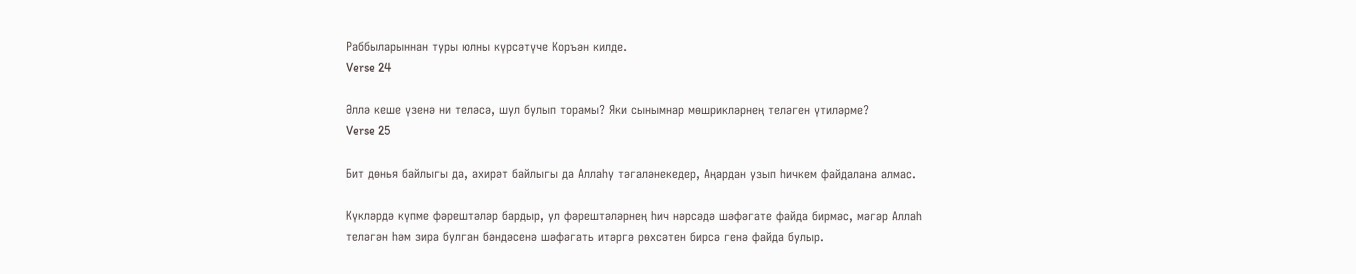Раббыларыннан туры юлны күрсәтүче Коръән килде.
Verse 24

Әллә кеше үзенә ни теләсә, шул булып торамы? Яки сынымнар мөшрикләрнең теләген үтиләрме?
Verse 25

Бит дөнья байлыгы да, ахирәт байлыгы да Аллаһу тәгаләнекедер, Аңардан узып һичкем файдалана алмас.

Күкләрдә күпме фәрештәләр бардыр, ул фәрештәләрнең һич нәрсәдә шәфәгате файда бирмәс, мәгәр Аллаһ теләгән һәм зира булган бәндәсенә шәфәгать итәргә рөхсәтен бирсә генә файда булыр.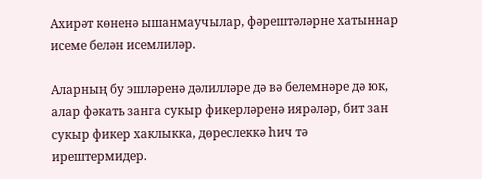Ахирәт көненә ышанмаучылар, фәрештәләрне хатыннар исеме белән исемлиләр.

Аларның бу эшләренә дәлилләре дә вә белемнәре дә юк, алар фәкать занга сукыр фикерләренә иярәләр, бит зан сукыр фикер хаклыкка, дөреслеккә һич тә ирештермидер.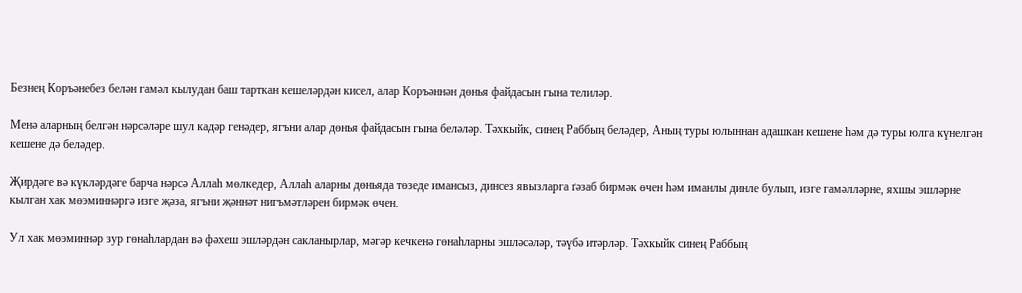Безнең Коръәнебез белән гамәл кылудан баш тарткан кешеләрдән кисел, алар Коръәннән дөнья файдасын гына телиләр.

Менә аларның белгән нәрсәләре шул кадәр генәдер, ягъни алар дөнья файдасын гына беләләр. Тәхкыйк, синең Раббың беләдер, Аның туры юлыннан адашкан кешене һәм дә туры юлга күнелгән кешене дә беләдер.

Җирдәге вә күкләрдәге барча нәрсә Аллаһ мөлкедер, Аллаһ аларны дөньяда төзеде имансыз, динсез явызларга ґәзаб бирмәк өчен һәм иманлы динле булып, изге гамәлләрне, яхшы эшләрне кылган хак мөэминнәргә изге җәза, ягъни җәннәт нигъмәтләрен бирмәк өчен.

Ул хак мөэминнәр зур гөнаһлардан вә фәхеш эшләрдән сакланырлар, мәгәр кечкенә гөнаһларны эшләсәләр, тәүбә итәрләр. Тәхкыйк синең Раббың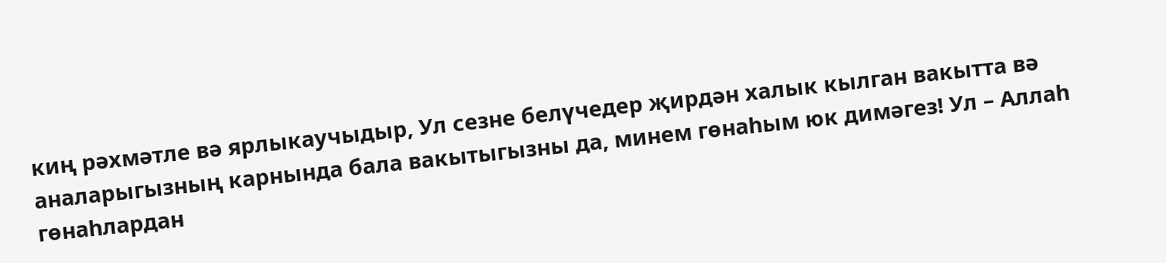киң рәхмәтле вә ярлыкаучыдыр, Ул сезне белүчедер җирдән халык кылган вакытта вә аналарыгызның карнында бала вакытыгызны да, минем гөнаһым юк димәгез! Ул – Аллаһ гөнаһлардан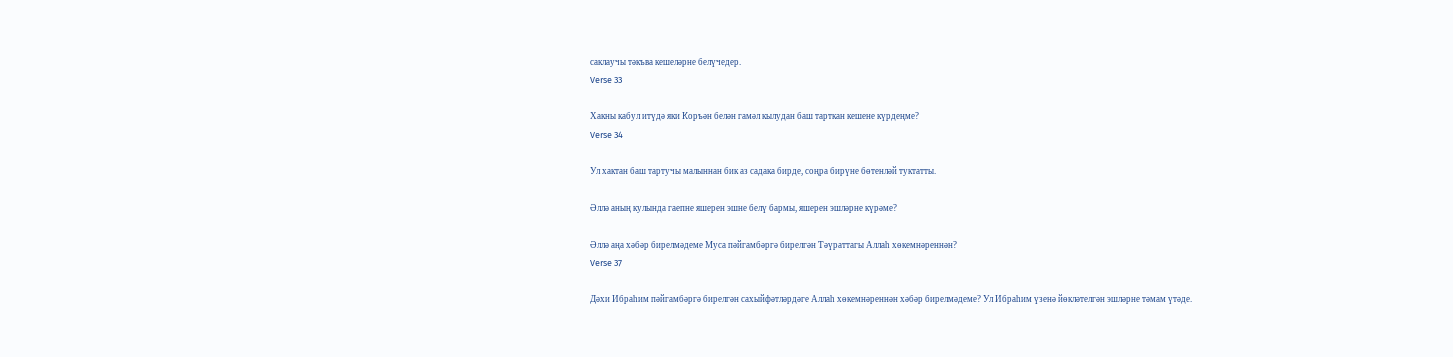саклаучы тәкъва кешеләрне белүчедер.
Verse 33

Хакны кабул итүдә яки Коръән белән гамәл кылудан баш тарткан кешене күрдеңме?
Verse 34

Ул хактан баш тартучы малыннан бик аз садака бирде, соңра бирүне бөтенләй туктатты.

Әллә аның кулында гаепне яшерен эшне белү бармы, яшерен эшләрне күрәме?

Әллә аңа хәбәр бирелмәдеме Муса пәйгамбәргә бирелгән Тәүраттагы Аллаһ хөкемнәреннән?
Verse 37

Дәхи Ибраһим пәйгамбәргә бирелгән сахыйфәтләрдәге Аллаһ хөкемнәреннән хәбәр бирелмәдеме? Ул Ибраһим үзенә йөкләтелгән эшләрне тәмам үтәде.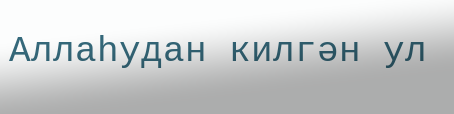Аллаһудан килгән ул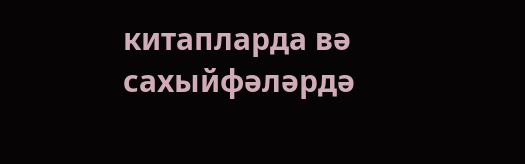китапларда вә сахыйфәләрдә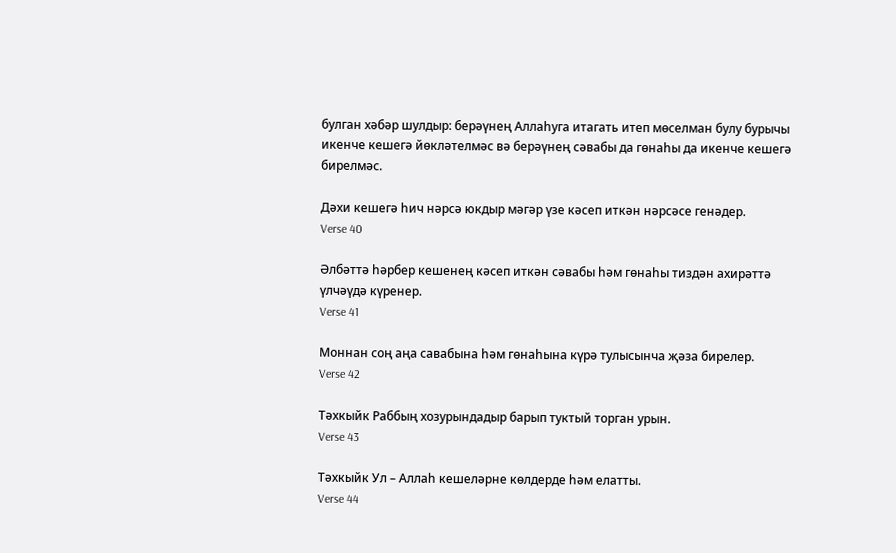булган хәбәр шулдыр: берәүнең Аллаһуга итагать итеп мөселман булу бурычы икенче кешегә йөкләтелмәс вә берәүнең сәвабы да гөнаһы да икенче кешегә бирелмәс.

Дәхи кешегә һич нәрсә юкдыр мәгәр үзе кәсеп иткән нәрсәсе генәдер.
Verse 40

Әлбәттә һәрбер кешенең кәсеп иткән сәвабы һәм гөнаһы тиздән ахирәттә үлчәүдә күренер.
Verse 41

Моннан соң аңа савабына һәм гөнаһына күрә тулысынча җәза бирелер.
Verse 42

Тәхкыйк Раббың хозурындадыр барып туктый торган урын.
Verse 43

Тәхкыйк Ул – Аллаһ кешеләрне көлдерде һәм елатты.
Verse 44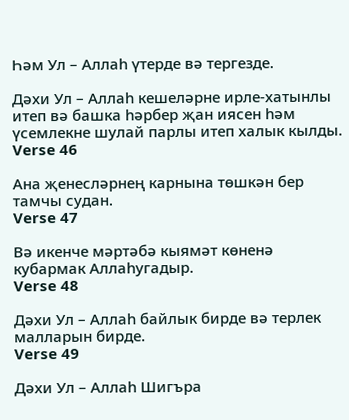Һәм Ул – Аллаһ үтерде вә тергезде.

Дәхи Ул – Аллаһ кешеләрне ирле-хатынлы итеп вә башка һәрбер җан иясен һәм үсемлекне шулай парлы итеп халык кылды.
Verse 46

Ана җенесләрнең карнына төшкән бер тамчы судан.
Verse 47

Вә икенче мәртәбә кыямәт көненә кубармак Аллаһугадыр.
Verse 48

Дәхи Ул – Аллаһ байлык бирде вә терлек малларын бирде.
Verse 49

Дәхи Ул – Аллаһ Шигъра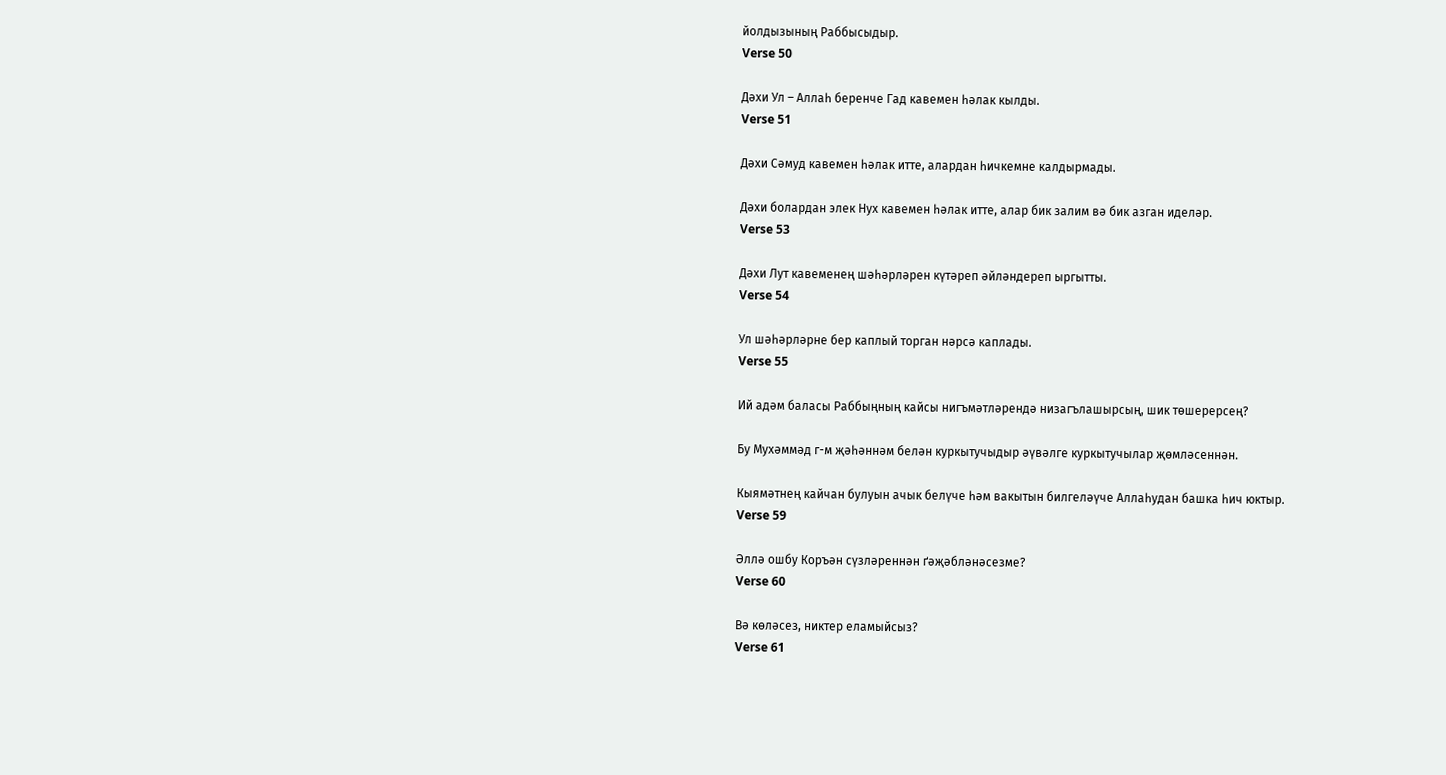йолдызының Раббысыдыр.
Verse 50

Дәхи Ул – Аллаһ беренче Гад кавемен һәлак кылды.
Verse 51

Дәхи Сәмуд кавемен һәлак итте, алардан һичкемне калдырмады.

Дәхи болардан элек Нух кавемен һәлак итте, алар бик залим вә бик азган иделәр.
Verse 53

Дәхи Лут кавеменең шәһәрләрен күтәреп әйләндереп ыргытты.
Verse 54

Ул шәһәрләрне бер каплый торган нәрсә каплады.
Verse 55

Ий адәм баласы Раббыңның кайсы нигъмәтләрендә низагълашырсың, шик төшерерсең?

Бу Мухәммәд г-м җәһәннәм белән куркытучыдыр әүвәлге куркытучылар җөмләсеннән.

Кыямәтнең кайчан булуын ачык белүче һәм вакытын билгеләүче Аллаһудан башка һич юктыр.
Verse 59

Әллә ошбу Коръән сүзләреннән ґәҗәбләнәсезме?
Verse 60

Вә көләсез, никтер еламыйсыз?
Verse 61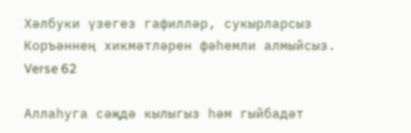Хәлбуки үзегез гафилләр, сукырларсыз Коръәннең хикмәтләрен фәһемли алмыйсыз.
Verse 62

Аллаһуга сәҗдә кылыгыз һәм гыйбадәт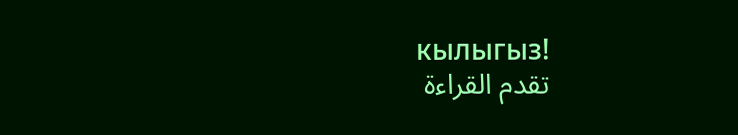кылыгыз!
تقدم القراءة